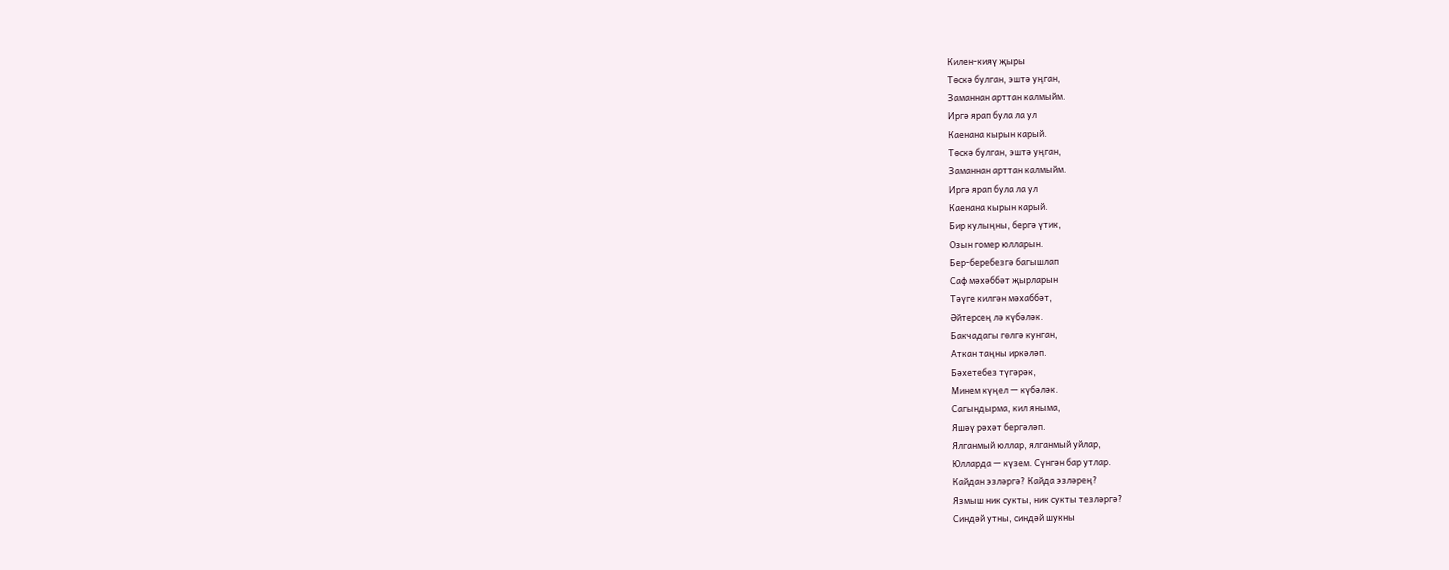Килен-кияү җыры
Төскә булган, эштә уңган,
Заманнан арттан калмыйм.
Иргә ярап була ла ул
Каенана кырын карый.
Төскә булган, эштә уңган,
Заманнан арттан калмыйм.
Иргә ярап була ла ул
Каенана кырын карый.
Бир кулыңны, бергә үтик,
Озын гомер юлларын.
Бер-беребезгә багышлап
Саф мәхәббәт җырларын
Тәүге килгән мәхаббәт,
Әйтерсең лә күбәләк.
Бакчадагы гөлгә кунган,
Аткан таңны иркәләп.
Бәхетебез түгәрәк,
Минем күңел — күбәләк.
Сагындырма, кил яныма,
Яшәү рәхәт бергәләп.
Ялганмый юллар, ялганмый уйлар,
Юлларда — күзем. Сүнгән бар утлар.
Кайдан эзләргә? Кайда эзләрең?
Язмыш ник сукты, ник сукты тезләргә?
Синдәй утны, синдәй шукны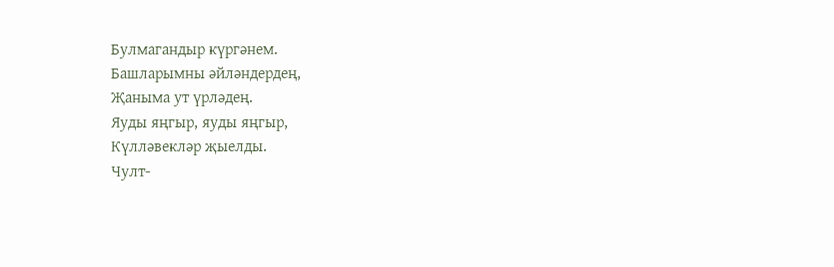Булмагандыр күргәнем.
Башларымны әйләндердең,
Җаныма ут үрләдең.
Яуды яңгыр, яуды яңгыр,
Күлләвекләр җыелды.
Чулт-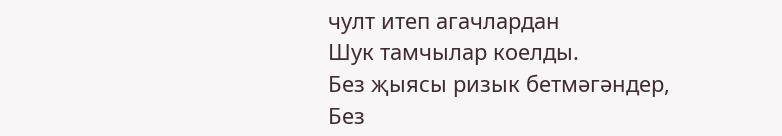чулт итеп агачлардан
Шук тамчылар коелды.
Без җыясы ризык бетмәгәндер,
Без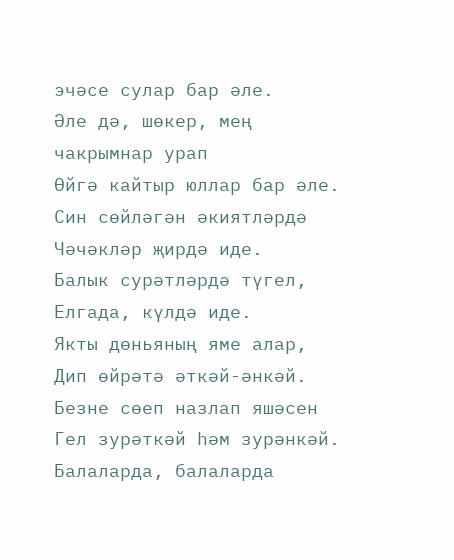эчәсе сулар бар әле.
Әле дә, шөкер, мең чакрымнар урап
Өйгә кайтыр юллар бар әле.
Син сөйләгән әкиятләрдә
Чәчәкләр җирдә иде.
Балык сурәтләрдә түгел,
Елгада, күлдә иде.
Якты дөньяның яме алар,
Дип өйрәтә әткәй-әнкәй.
Безне сөеп назлап яшәсен
Гел зурәткәй һәм зурәнкәй.
Балаларда, балаларда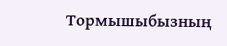Тормышыбызның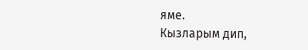яме.
Кызларым дип,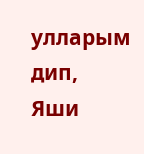улларым дип,
Яши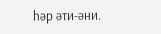һәр әти-әни.